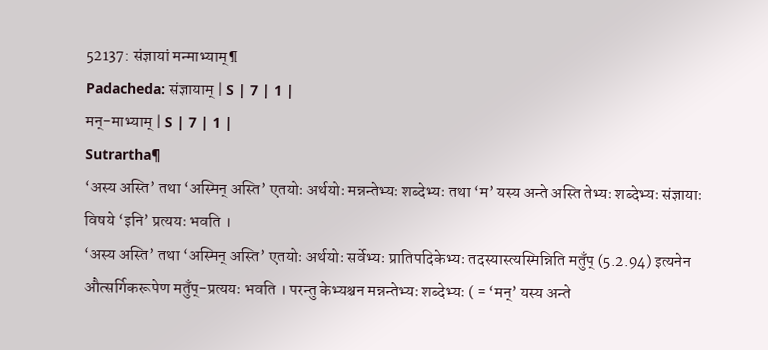52137: संज्ञायां मन्माभ्याम्¶
Padacheda: संज्ञायाम् | S | 7 | 1 |
मन्-माभ्याम् | S | 7 | 1 |
Sutrartha¶
‘अस्य अस्ति’ तथा ‘अस्मिन् अस्ति’ एतयोः अर्थयोः मन्नन्तेभ्यः शब्देभ्यः तथा ‘म’ यस्य अन्ते अस्ति तेभ्यः शब्देभ्यः संज्ञायाः विषये ‘इनि’ प्रत्ययः भवति ।
‘अस्य अस्ति’ तथा ‘अस्मिन् अस्ति’ एतयोः अर्थयोः सर्वेभ्यः प्रातिपदिकेभ्यः तदस्यास्त्यस्मिन्निति मतुँप् (5.2.94) इत्यनेन औत्सर्गिकरूपेण मतुँप्-प्रत्ययः भवति । परन्तु केभ्यश्चन मन्नन्तेभ्यः शब्देभ्यः ( = ‘मन्’ यस्य अन्ते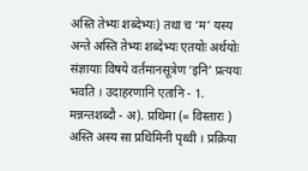अस्ति तेभ्यः शब्देभ्यः) तथा च ‘म’ यस्य अन्ते अस्ति तेभ्यः शब्देभ्यः एतयोः अर्थयोः संज्ञायाः विषये वर्तमानसूत्रेण ‘इनि’ प्रत्ययः भवति । उदाहरणानि एतानि - 1. मन्नन्तशब्दौ - अ). प्रथिमा (= विस्तारः ) अस्ति अस्य सा प्रथिमिनी पृथ्वी । प्रक्रिया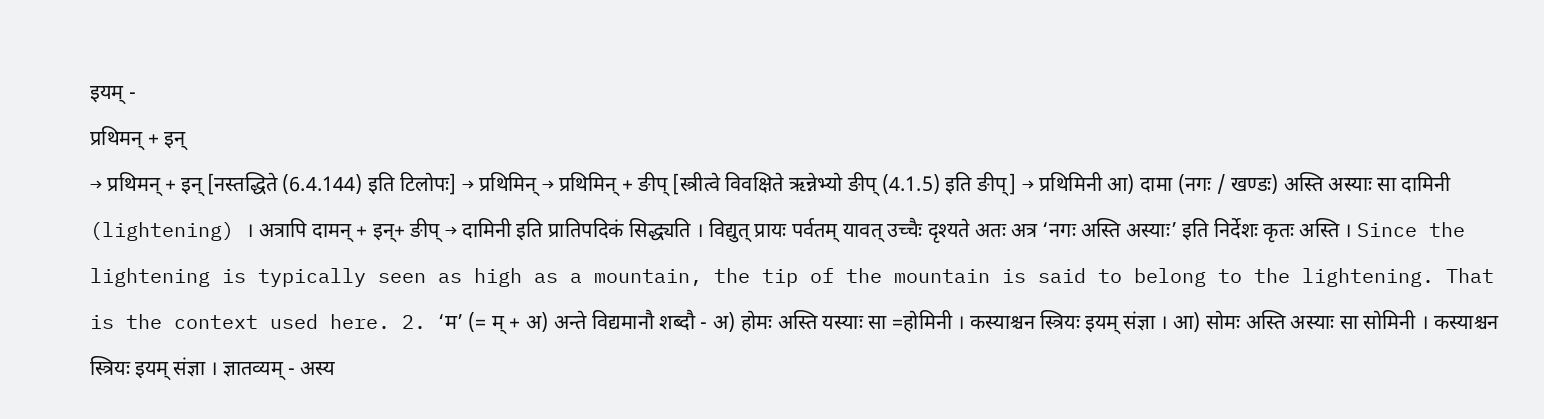इयम् -
प्रथिमन् + इन्
→ प्रथिमन् + इन् [नस्तद्धिते (6.4.144) इति टिलोपः] → प्रथिमिन् → प्रथिमिन् + ङीप् [स्त्रीत्वे विवक्षिते ऋन्नेभ्यो ङीप् (4.1.5) इति ङीप्] → प्रथिमिनी आ) दामा (नगः / खण्डः) अस्ति अस्याः सा दामिनी (lightening) । अत्रापि दामन् + इन्+ ङीप् → दामिनी इति प्रातिपदिकं सिद्ध्यति । विद्युत् प्रायः पर्वतम् यावत् उच्चैः दृश्यते अतः अत्र ‘नगः अस्ति अस्याः’ इति निर्देशः कृतः अस्ति । Since the lightening is typically seen as high as a mountain, the tip of the mountain is said to belong to the lightening. That is the context used here. 2. ‘म’ (= म् + अ) अन्ते विद्यमानौ शब्दौ - अ) होमः अस्ति यस्याः सा =होमिनी । कस्याश्चन स्त्रियः इयम् संज्ञा । आ) सोमः अस्ति अस्याः सा सोमिनी । कस्याश्चन स्त्रियः इयम् संज्ञा । ज्ञातव्यम् - अस्य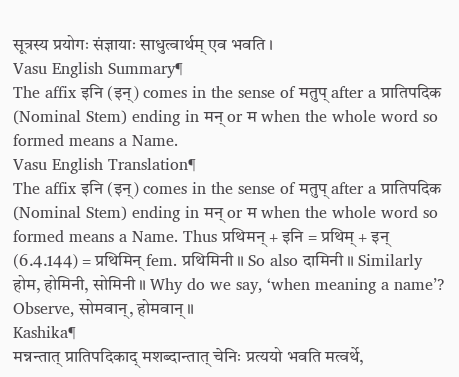सूत्रस्य प्रयोगः संज्ञायाः साधुत्वार्थम् एव भवति ।
Vasu English Summary¶
The affix इनि (इन्) comes in the sense of मतुप् after a प्रातिपदिक (Nominal Stem) ending in मन् or म when the whole word so formed means a Name.
Vasu English Translation¶
The affix इनि (इन्) comes in the sense of मतुप् after a प्रातिपदिक (Nominal Stem) ending in मन् or म when the whole word so formed means a Name. Thus प्रथिमन् + इनि = प्रथिम् + इन् (6.4.144) = प्रथिमिन् fem. प्रथिमिनी ॥ So also दामिनी ॥ Similarly होम, होमिनी, सोमिनी ॥ Why do we say, ‘when meaning a name’? Observe, सोमवान्, होमवान् ॥
Kashika¶
मन्नन्तात् प्रातिपदिकाद् मशब्दान्तात् चेनिः प्रत्ययो भवति मत्वर्थे,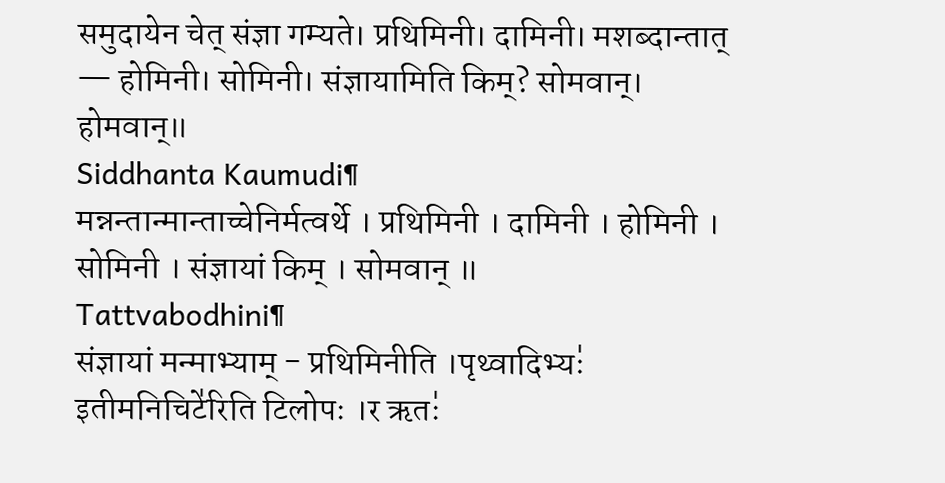समुदायेन चेत् संज्ञा गम्यते। प्रथिमिनी। दामिनी। मशब्दान्तात् — होमिनी। सोमिनी। संज्ञायामिति किम्? सोमवान्। होमवान्॥
Siddhanta Kaumudi¶
मन्नन्तान्मान्ताच्चेनिर्मत्वर्थे । प्रथिमिनी । दामिनी । होमिनी । सोमिनी । संज्ञायां किम् । सोमवान् ॥
Tattvabodhini¶
संज्ञायां मन्माभ्याम् - प्रथिमिनीति ।पृथ्वादिभ्यः॑ इतीमनिचिटे॑रिति टिलोपः ।र ऋतः॑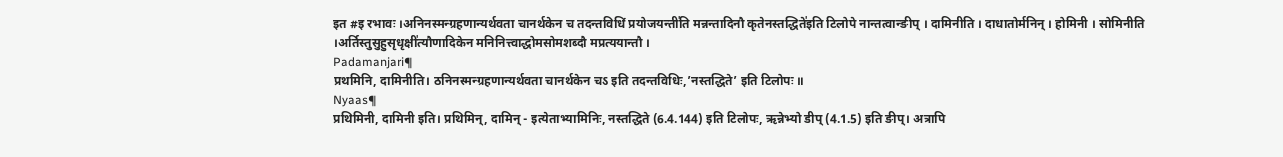इत #इ रभावः ।अनिनस्मन्ग्रहणान्यर्थवता चानर्थकेन च तदन्तविधिं प्रयोजयन्ती॑ति मन्नन्तादिनौ कृतेनस्तद्धिते॑इति टिलोपे नान्तत्वान्ङीप् । दामिनीति । दाधातोर्मनिन् । होमिनी । सोमिनीति ।अर्तिस्तुसुहुसृधृक्षी॑त्यौणादिकेन मनिनित्त्वाद्धोमसोमशब्दौ मप्रत्ययान्तौ ।
Padamanjari¶
प्रथमिनि, दामिनीति। ठनिनस्मन्ग्रहणान्यर्थवता चानर्थकेन चऽ इति तदन्तविधिः,’नस्तद्धिते’ इति टिलोपः ॥
Nyaas¶
प्रथिमिनी, दामिनी इति। प्रथिमिन्, दामिन् - इत्येताभ्यामिनिः, नस्तद्धिते (6.4.144) इति टिलोपः, ऋन्नेभ्यो डीप् (4.1.5) इति ङीप्। अत्रापि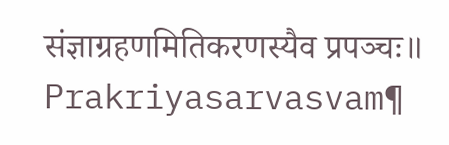संज्ञाग्रहणमितिकरणस्यैव प्रपञ्चः॥
Prakriyasarvasvam¶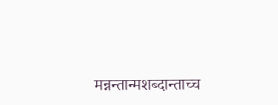मन्नन्तान्मशब्दान्ताच्च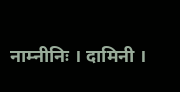नाम्नीनिः । दामिनी ।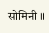सोमिनी ॥